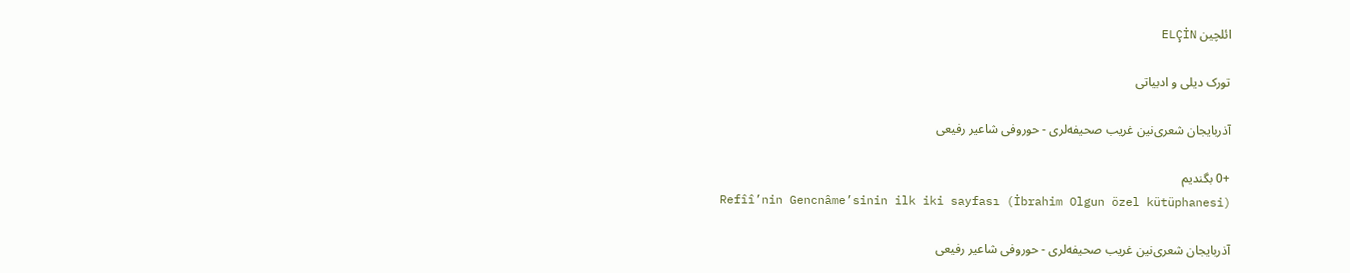ائلچین ELÇİN

تورک دیلی و ادبیاتی

آذربایجان شعری‌‌نین غریب صحیفه‌لری - حوروفی شاعیر رفیعی

+0 بگندیم
Refîî’nin Gencnâme’sinin ilk iki sayfası (İbrahim Olgun özel kütüphanesi)

آذربایجان شعری‌‌نین غریب صحیفه‌لری - حوروفی شاعیر رفیعی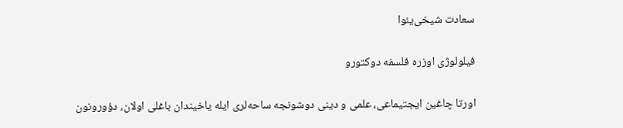سعادت شیخی‌یئوا

فیلولوژی اوزره فلسفه دوکتورو

اورتا چاغین ایجتیماعی، علمی و دینی دوشونجه ساحه‌لری ایله یاخیندان باغلی اولان، دؤورونون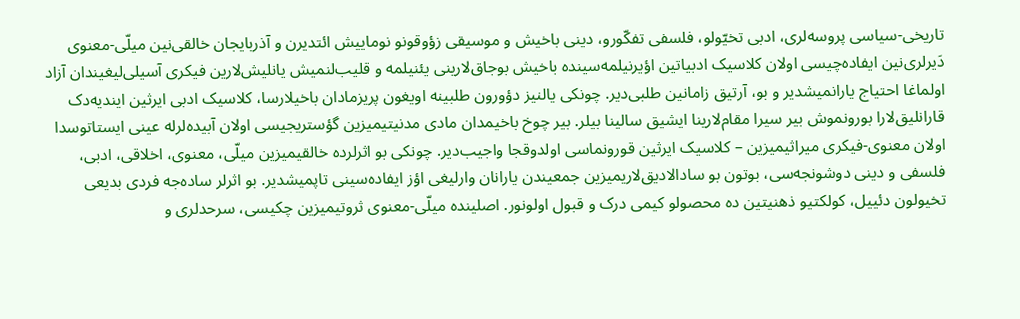تاریخی-سیاسی پروسه‌لری، ادبی تخیّولو، فلسفی تفکّورو، دینی باخیش و موسیقی زؤوقونو نوماییش ائتدیرن و آذربایجان خالقی‌‌نین میلّی-معنوی دَیرلری‌‌نین ایفاده‌چیسی اولان کلاسیک ادبیاتین اؤیرنیلمه‌سینده باخیش بوجاق‌لارینی یئنیلمه و قلیب‌لنمیش یانلیش‌لارین فیکری آسیلی‌لیغیندان آزاد اولماغا احتیاج یارانمیشدیر و بو، آرتیق زاما‌‌نین طلبی‌دیر. چونکی یالنیز دؤورون طلبینه اویغون پریزمادان باخیلارسا، کلاسیک ادبی ایرثین ایندیه‌دک قارانلیق‌لارا بورونموش بیر سیرا مقام‌لارینا ایشیق سالینا بیلر. بیر چوخ باخیمدان مادی مدنیتیمیزین گؤستریجیسی اولان آبیده‌لرله عینی ایستاتوسدا اولان معنوی-فیکری میراثیمیزین – کلاسیک ایرثین قورونماسی اولدوقجا واجیب‌دیر. چونکی بو اثرلرده خالقیمیزین میلّی، معنوی، اخلاقی، ادبی، فلسفی و دینی دوشونجه‌سی، بوتون بو سادالادیق‌لاریمیزین جمعیندن یارانان وارلیغی اؤز ایفاده‌سینی تاپمیشدیر. بو اثرلر ساده‌جه فردی بدیعی تخیولون دئییل، کولکتیو ذهنیتین ده محصولو کیمی درک و قبول اولونور. اصلینده میلّی-معنوی ثروتیمیزین چکیسی، سرحدلری و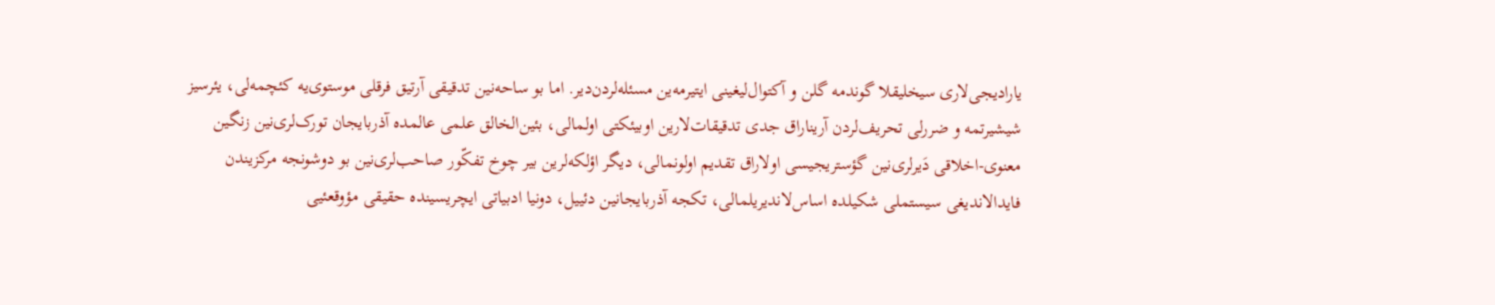یارادیجی‌‌لاری سیخلیقلا گوند‌مه گلن و آکتوال‌لیغینی ایتیرمه‌ین مسئله‌لردن‌دیر. اما بو ساحه‌‌‌نین تدقیقی آرتیق فرقلی موستوی‌یه کئچمه‌لی، یئرسیز شیشیرتمه و ضررلی تحریف‌لردن آریناراق جدی تدقیقات‌لارین اوبیئکتی اولمالی، بئین‌الخالق علمی عالمده آذربایجان تورک‌لری‌‌نین زنگین معنوی-اخلاقی دَیرلری‌‌نین گؤستریجیسی اولاراق تقدیم اولونمالی، دیگر اؤلکه‌لرین بیر چوخ تفکّور صاحب‌لری‌‌نین بو دوشونجه مرکزیندن فایدالاندیغی سیستملی شکیلده اساس‌لاندیریلمالی، تکجه آذربایجا‌‌نین دئییل، دونیا ادبیاتی ایچریسینده حقیقی مؤوقعئیی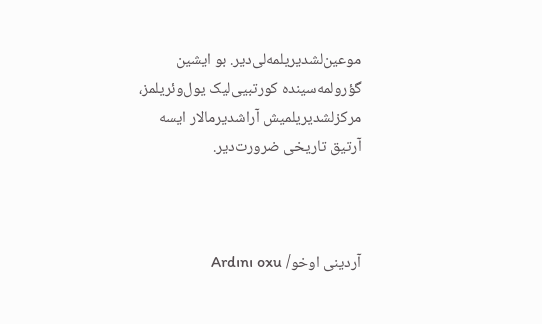موعین‌لشدیریلمه‌لی‌دیر. بو ایشین گؤرولمه‌سینده کورتبیی‌لیک یول‌وئریلمز، مرکزلشدیریلمیش آراشدیرمالار ایسه آرتیق تاریخی ضرورت‌دیر.



آردینی اوخو/ Ardını oxu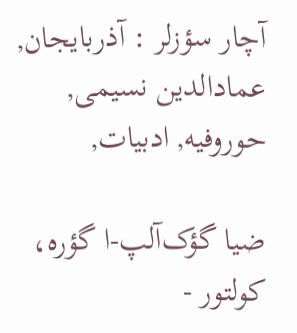آچار سؤزلر : آذربایجان, عمادالدین نسیمی, حوروفیه, ادبیات,

ضیا گؤک‌آلپ‌-ا گؤره، کولتور -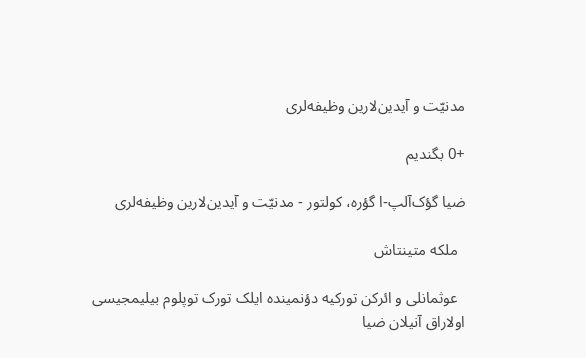مدنیّت و آیدین‌لارین وظیفه‌لری

+0 بگندیم

ضیا گؤک‌آلپ‌-ا گؤره، کولتور - مدنیّت و آیدین‌لارین وظیفه‌لری

  ملکه متینتاش

  عوثمانلی‌ و ائرکن تورکیه دؤنمینده ایلک تورک توپلوم بیلیمجیسی اولاراق آنیلان ضیا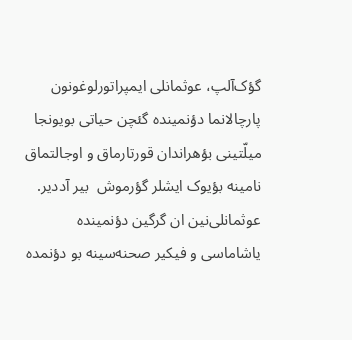گؤک‌آلپ، عوثمانلی‌ ایمپراتورلوغونون پارچالانما دؤنمینده گئچن حیاتی بویونجا میلّتینی بؤهراندان قورتارماق و اوجالتماق نامینه بؤیوک ایشلر گؤرموش  بیر آددیر. عوثمانلی‌‌نین ان گرگین دؤنمینده یاشاماسی و فیکیر صحنه‌سینه بو دؤنمده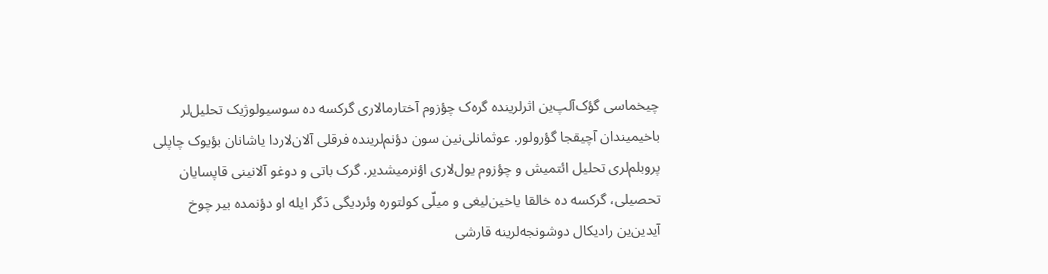چیخماسی گؤک‌آلپ‌ین اثرلرینده گره‌ک چؤزوم آختارما‌لاری گرکسه ده سوسیولوژیک تحلیل‌لر باخیمیندان آچیقجا گؤرولور. عوثمانلی‌‌نین سون دؤنم‌لرینده فرقلی آلان‌لاردا یاشانان بؤیوک چاپلی پروبلم‌لری تحلیل ائتمیش و چؤزوم یول‌لاری اؤنرمیشدیر. گرک باتی و دوغو آلانینی قاپسایان تحصیلی، گرکسه ده خالقا یاخین‌لیغی و میلّی کولتوره وئردیگی دَگر ایله او دؤنمده بیر چوخ آیدین‌ین رادیکال دوشونجه‌لرینه قارشی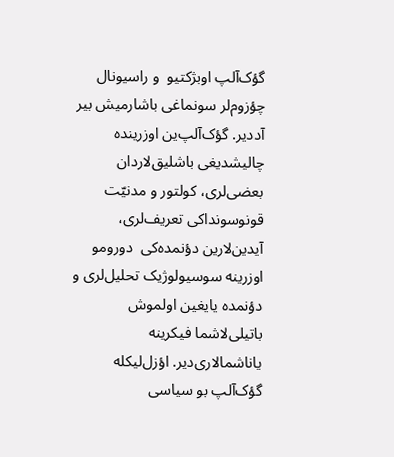گؤک‌آلپ اوبژکتیو  و راسیونال چؤزوم‌لر سونماغی باشارمیش بیر آددیر. گؤک‌آلپ‌ین اوزرینده چالیشدیغی باشلیق‌لاردان بعضی‌لری، کولتور و مدنیّت قونوسونداکی تعریف‌لری، آیدین‌لارین دؤنمده‌کی  دورومو اوزرینه سوسیولوژیک تحلیل‌لری و دؤنمده یایغین اولموش باتیلی‌لاشما فیکرینه یاناشمالاری‌دیر. اؤزل‌لیکله گؤک‌آلپ بو سیاسی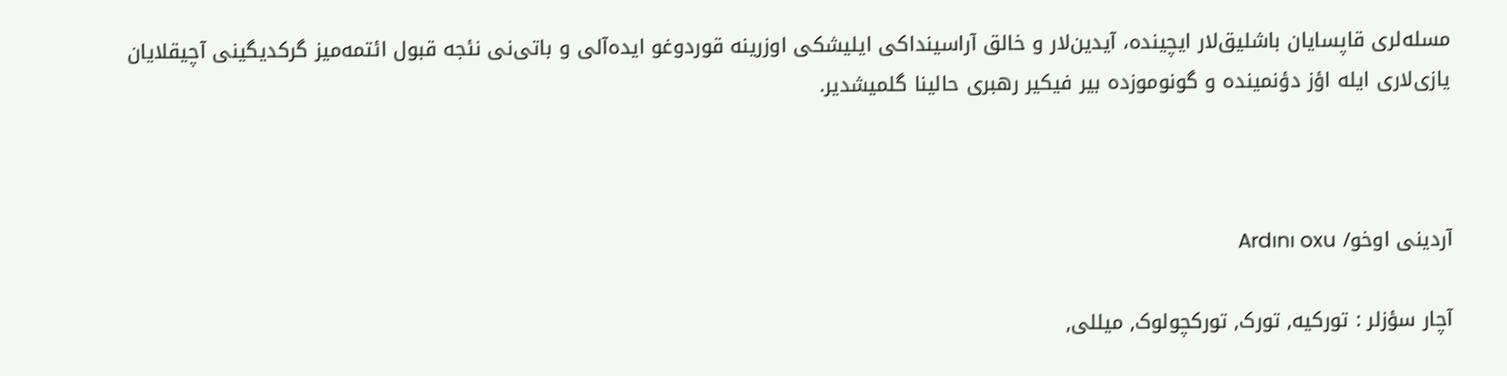مسله‌لری قاپسایان باشلیق‌لار ایچینده، آیدین‌لار و خالق آراسینداکی ایلیشکی اوزرینه قوردوغو ایده‌آلی و باتی‌نی نئجه قبول ائتمه‌میز گرکدیگینی آچیقلایان یازی‌لاری ایله اؤز دؤنمینده و گونوموزده بیر فیکیر رهبری حالینا گلمیشدیر.



آردینی اوخو/ Ardını oxu

آچار سؤزلر : تورکیه, تورک, تورکچولوک, میللی,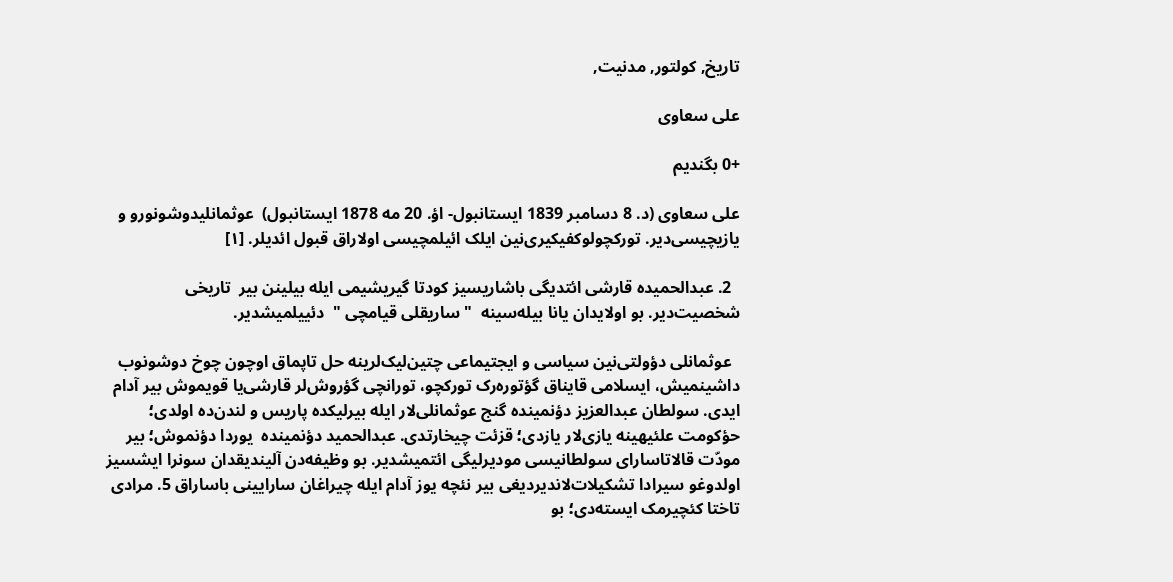تاریخ, کولتور, مدنیت,

علی سعاوی

+0 بگندیم

علی سعاوی (د. 8 دسامبر 1839 ایستانبول- اؤ. 20 مه 1878 ایستانبول)  عوثمانلیدوشونورو و یازیچیسی‌دیر. تورکچولوکفیکیری‌نین ایلک ائیلمچیسی اولاراق قبول ائدیلر. [۱]

  2. عبدالحمیده قارشی ائتدیگی باشاریسیز کودتا گیریشیمی ایله بیلینن بیر  تاریخی شخصیت‌دیر. بو اولایدان یانا بیله‌سینه  " ساریقلی قیامچی "  دئییلمیشدیر.

  عوثمانلی دؤولتی‌نین سیاسی و ایجتیماعی چتین‌لیک‌لرینه حل تاپماق اوچون چوخ دوشونوب داشینمیش، ایسلامی قایناق گؤتوره‌رک تورکچو، تورانچی گؤروش‌لر قارشی‌یا قویموش بیر آدام ایدی. سولطان عبدالعزیز دؤنمینده گنج عوثمانلی‌لار ایله بیرلیکده پاریس و لندن‌ده اولدی؛ حؤکومت علئیهینه یازی‌لار یازدی؛ قزئت چیخارتدی. عبدالحمید دؤنمینده  یوردا دؤنموش؛ بیر مودّت قالاتاسارای سولطانیسی مودیرلیگی ائتمیشدیر. بو وظیفه‌دن آلیندیقدان سونرا ایشسیز اولدوغو سیرادا تشکیلات‌لاندیردیغی بیر نئچه یوز آدام ایله چیراغان سارایینی باساراق 5. مرادی تاختا کئچیرمک ایسته‌دی؛ بو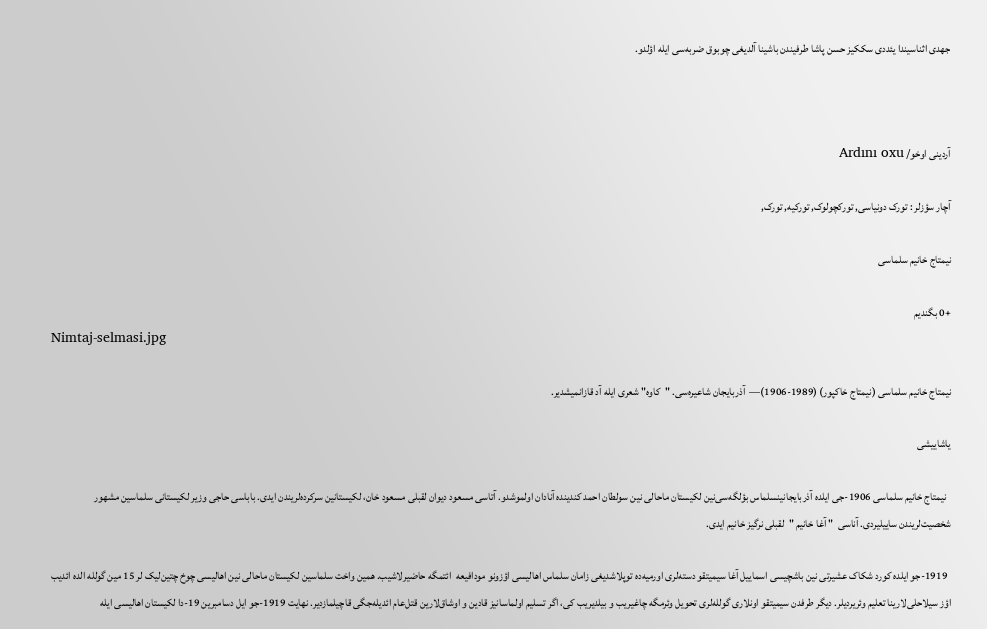جهدی اثناسیندا یئددی سککیز حسن پاشا طرفیندن باشینا آلدیغی چوبوق ضربه‌سی ایله اؤلدو.



آردینی اوخو/ Ardını oxu

آچار سؤزلر : تورک دونیاسی, تورکچولوک, تورکیه, تورک,

نیمتاج خانیم سلماسی

+0 بگندیم
Nimtaj-selmasi.jpg

نیمتاج خانیم سلماسی (نیمتاج خاکپور) (1989-1906)—  آذربایجان شاعیره‌سی. "کاوه" شعری ایله آد قازانمیشدیر.

یاشاییشی

  نیمتاج خانیم سلماسی 1906-جی ایلده آذربایجانینسلماس بؤلگه‌سی‌نین لکیستان ماحالی نین سولطان احمد کندینده آنادان اولموشدو. آتاسی مسعود دیوان لقبلی مسعود خان، لکیستانین سرکرده‌لریندن ایدی. باباسی حاجی وزیر لکیستانی سلماسین مشهور شخصیت‌لریندن ساییلیردی. آناسی  " آغا خانیم "  لقبلی نرگیز خانیم ایدی.

  1919-جو ایلده کورد شکاک عشیرتی نین باشچیسی اسماییل آغا سیمیتقو دسته‌لری اورمیه‌ده توپلاشدیغی زامان سلماس اهالیسی اؤزونو مودافیعه  ائتمگه حاضیرلاشیب. همین واخت سلماسین لکیستان ماحالی نین اهالیسی چوخ چتین‌لیک لر 15 مین گولله الده ائدیب اؤز سیلاحلی‌لارینا تعلیم وئریردیلر. دیگر طرفدن سیمیتقو اونلاری گولله‌لری تحویل وئرمگه چاغیریب و بیلدیریب کی، اگر تسلیم اولماسانیز قادین و اوشاق‌لارین قتل‌عام ائدیله‌جگی قاچیلمازدیر. نهایت 1919-جو ایل دسامبرین 19-دا لکیستان اهالیسی ایله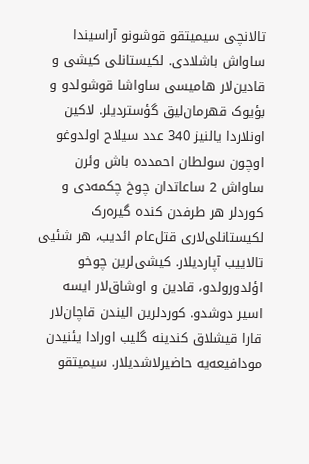تالانچی سیمیتقو قوشونو آراسیندا ساواش باشلادی. لکیستانلی کیشی و قادین‌لار هامیسی ساواشا قوشولدو و بؤیوک قهرمان‌لیق گؤستردیلر. لاکین اونلاردا یالنیز 340 عدد سیلاح اولدوغو اوچون سولطان احمدده باش وئرن ساواش 2 ساعاتدان چوخ چکمه‌دی و کوردلر هر طرفدن کنده گیره‌رک لکیستانلی‌لاری قتل‌عام ائدیب، هر شئیی تالاییب آپاردیلار. کیشی‌لرین چوخو اؤلدورولدو، قادین و اوشاق‌لار ایسه اسیر دوشدو. کوردلرین الیندن قاچان‌لار قارا قیشلاق کندینه گلیب اورادا یئنیدن مودافیعه‌یه حاضیرلاشدیلار. سیمیتقو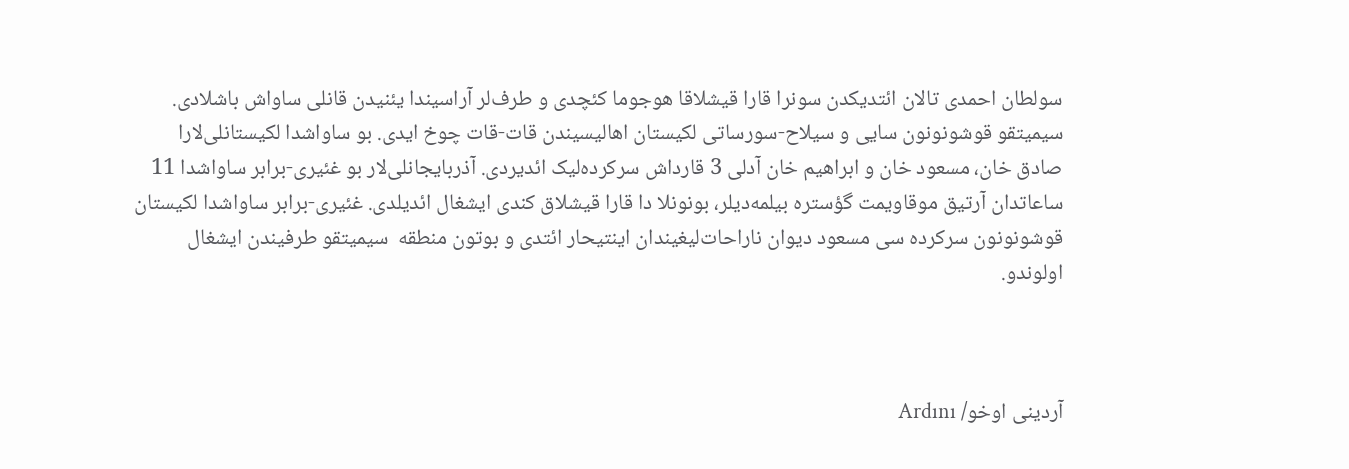سولطان احمدی تالان ائتدیکدن سونرا قارا قیشلاقا هوجوما کئچدی و طرف‌لر آراسیندا یئنیدن قانلی ساواش باشلادی. سیمیتقو قوشونونون سایی و سیلاح-سورساتی لکیستان اهالیسیندن قات-قات چوخ ایدی. بو ساواشدا لکیستانلی‌لارا صادق خان، مسعود خان و ابراهیم خان آدلی 3 قارداش سرکرده‌لیک ائدیردی. آذربایجانلی‌لار بو غئیری-برابر ساواشدا 11 ساعاتدان آرتیق موقاویمت گؤستره بیلمه‌دیلر، بونونلا دا قارا قیشلاق کندی ایشغال ائدیلدی. غئیری-برابر ساواشدا لکیستان قوشونونون سرکرده سی مسعود دیوان ناراحات‌لیغیندان اینتیحار ائتدی و بوتون منطقه  سیمیتقو طرفیندن ایشغال اولوندو.



آردینی اوخو/ Ardını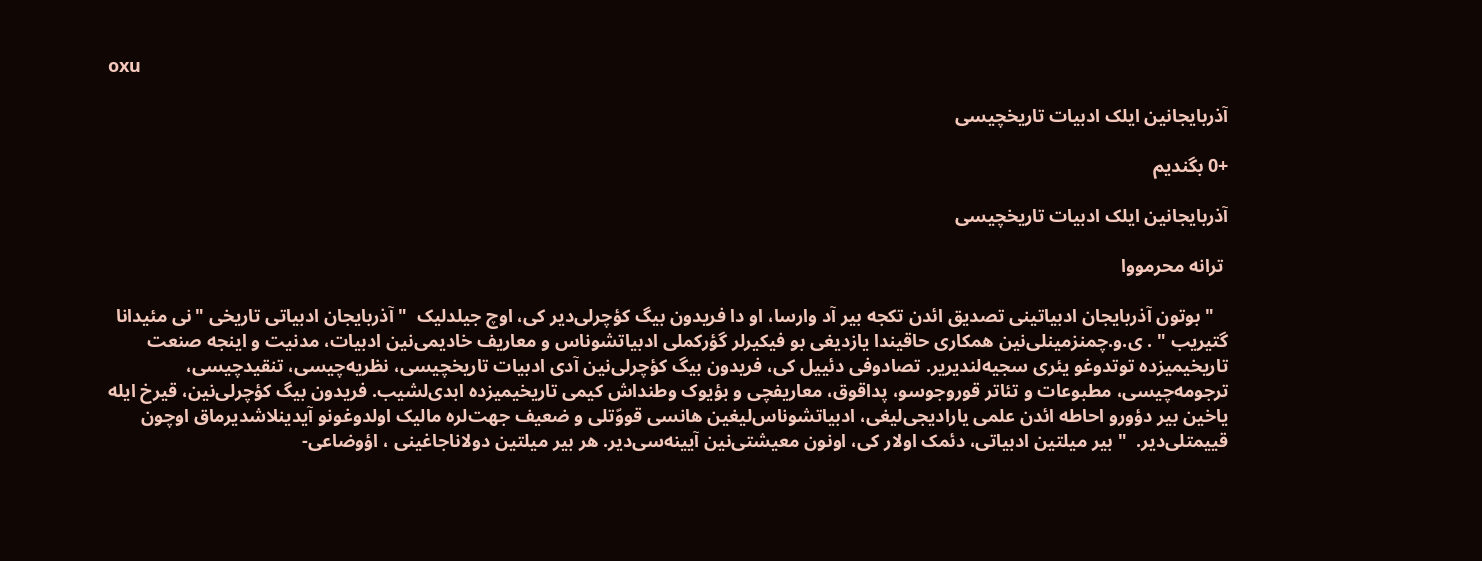oxu

آذربایجانین ایلک ادبیات تاریخچیسی

+0 بگندیم

آذربایجانین ایلک ادبیات تاریخچیسی

 ترانه محرمووا

   " بوتون آذربایجان ادبیاتینی تصدیق ائدن تکجه بیر آد وارسا، او دا فریدون بیگ کؤچرلی‌دیر کی، اوچ جیلدلیک  " آذربایجان ادبیاتی تاریخی "نی مئیدانا گتیریب " . ی.و.چمنزمینلی‌نین همکاری حاقیندا یازدیغی بو فیکیرلر گؤرکملی ادبیاتشوناس و معاریف خادیمی‌نین ادبیات، مدنیت و اینجه صنعت تاریخیمیزده توتدوغو یئری سجیه‌لندیریر. تصادوفی دئییل کی، فریدون بیگ کؤچرلی‌نین آدی ادبیات تاریخچیسی، نظریه‌چیسی، تنقیدچیسی، ترجومه‌چیسی، مطبوعات و تئاتر قوروجوسو، پداقوق، معاریفچی و بؤیوک وطنداش کیمی تاریخیمیزده ابدی‌لشیب. فریدون بیگ کؤچرلی‌نین، قیرخ ایله یاخین بیر دؤورو احاطه ائدن علمی یارادیجی‌لیغی، ادبیاتشوناس‌لیغین هانسی قووّتلی و ضعیف جهت‌لره مالیک اولدوغونو آیدینلاشدیرماق اوچون قییمتلی‌دیر.  " بیر میلتین ادبیاتی، دئمک اولار کی، اونون معیشتی‌نین آیینه‌سی‌دیر. هر بیر میلتین دولاناجاغینی ، اؤوضاعی-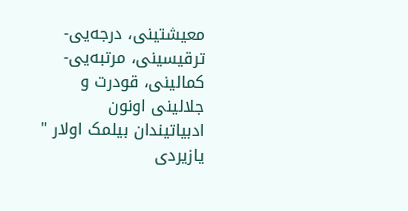معیشتینی، درجه‌یی-ترقیسینی، مرتبه‌یی-کمالینی، قودرت و جلالینی اونون ادبیاتیندان بیلمک اولار "  یازیردی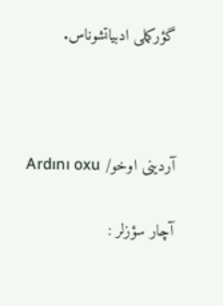گؤرکملی ادبیاتشوناس.



آردینی اوخو/ Ardını oxu

آچار سؤزلر :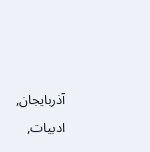آذربایجان, ادبیات,